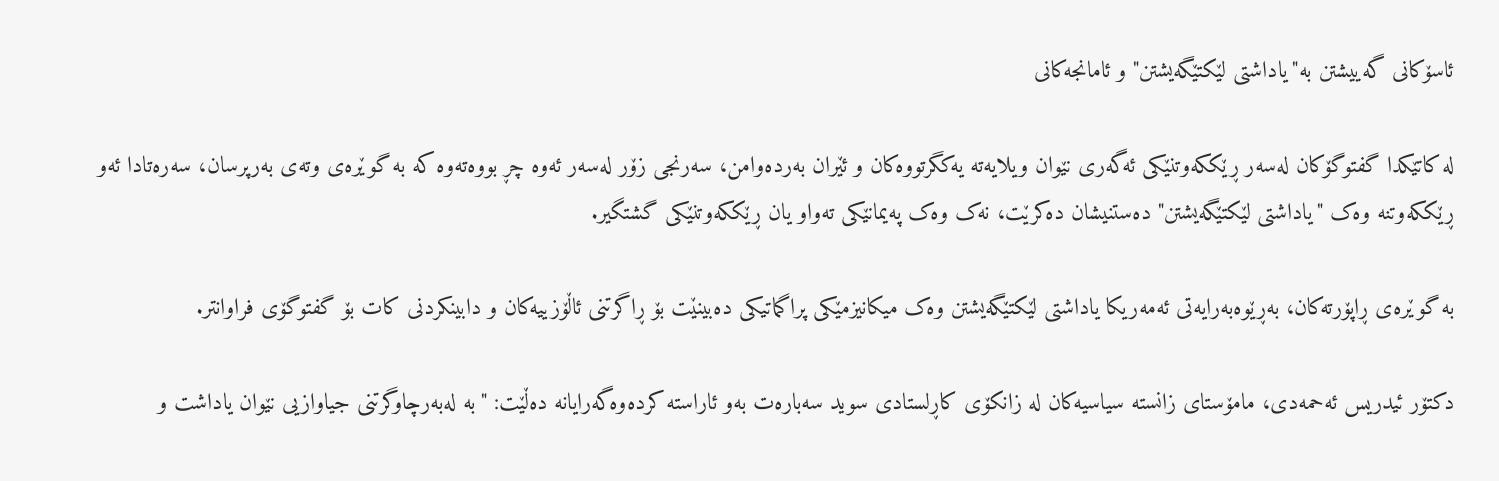ئاسۆکانی گەییشتن بە"یاداشتی لێکتێگەیشتن" و ئامانجەکانی

لە کاتێکدا گفتوگۆکان لەسەر ڕێککەوتنێکی ئەگەری نێوان ویلایەتە یەکگرتووەکان و ئێران بەردەوامن، سەرنجی زۆر لەسەر ئەوە چڕ بووەتەوە کە بە گوێرەی وتەی بەرپرسان، سەرەتادا ئەو ڕێککەوتنە وەک "یاداشتی لێکتێگەیشتن" دەستنیشان دەکرێت، نەک وەک پەیمانێکی تەواو یان ڕێککەوتنێکی گشتگیر.

بە گوێرەی ڕاپۆرتەکان، بەڕێوەبەرایەتی ئەمەریکا یاداشتی لێکتێگەیشتن وەک میکانیزمێکی پراگماتیکی دەبینێت بۆ ڕاگرتنی ئاڵۆزییەکان و دابینکردنی کات بۆ گفتوگۆی فراوانتر.

دکتۆر ئیدریس ئەحمەدی، مامۆستای زانستە سیاسیەکان لە زانکۆی کاڕلستادی سوید سەبارەت بەو ئاراستە کردەوەگەرایانە دەڵێت: "بە لەبەرچاوگرتنی جیاوازیی نێوان یاداشت و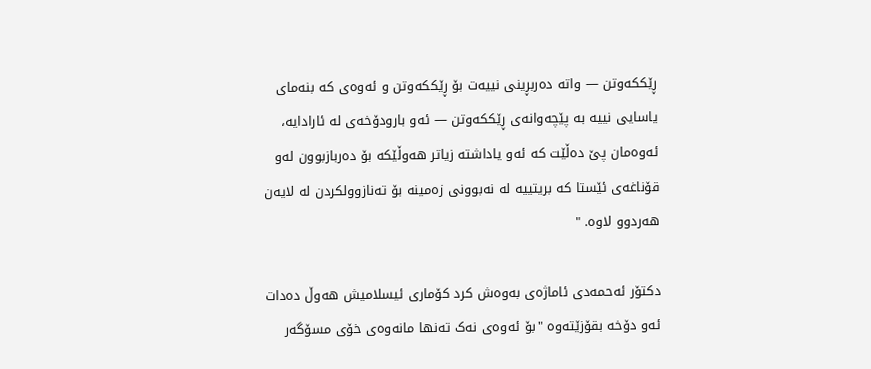ڕێککەوتن — واتە دەربڕینی نییەت بۆ ڕێککەوتن و ئەوەی کە بنەمای یاسایی نییە بە پێچەوانەی ڕێککەوتن — ئەو بارودۆخەی لە ئارادایە، ئەوەمان پێ دەڵێت کە ئەو یاداشتە زیاتر هەوڵێکە بۆ دەربازبوون لەو قۆناغەی ئێستا کە بریتییە لە نەبوونی زەمینە بۆ تەنازوولکردن لە لایەن هەردوو لاوە. "

دکتۆر ئەحمەدی ئاماژەی بەوەش کرد کۆماری ئیسلامیش هەوڵ دەدات ئەو دۆخە بقۆزێتەوە "بۆ ئەوەی نەک تەنها مانەوەی خۆی مسۆگەر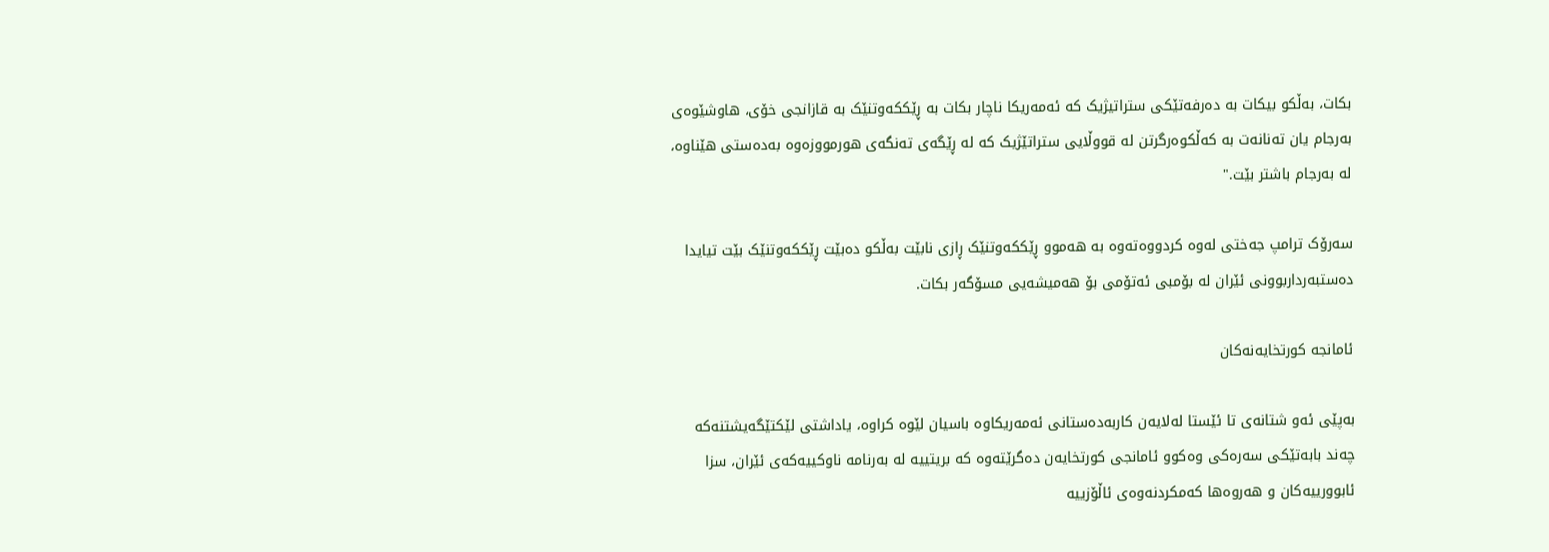بکات، بەڵکو بیکات بە دەرفەتێکی ستراتیژیک کە ئەمەریکا ناچار بکات بە ڕێککەوتنێک بە قازانجی خۆی، هاوشێوەی بەرجام یان تەنانەت بە کەڵکوەرگرتن لە قووڵایی ستراتێژیک کە لە ڕێگەی تەنگەی هورمووزەوە بەدەستی هێناوە، لە بەرجام باشتر بێت."

سەرۆک ترامپ جەختی لەوە کردووەتەوە بە هەموو ڕێککەوتنێک ڕازی نابێت بەڵکو دەبێت ڕێککەوتنێک بێت تیایدا دەستبەرداربوونی ئێران لە بۆمبی ئەتۆمی بۆ هەمیشەیی مسۆگەر بکات.

ئامانجە کورتخایەنەکان

بەپێی ئەو شتانەی تا ئێستا لەلایەن کاربەدەستانی ئەمەریکاوە باسیان لێوە کراوە، یاداشتی لێکتێگەیشتنەکە چەند بابەتێکی سەرەکی وەکوو ئامانجی کورتخایەن دەگرێتەوە کە بریتییە لە بەرنامە ناوکییەکەی ئێران، سزا ئابوورییەکان و هەروەها کەمکردنەوەی ئاڵۆزییە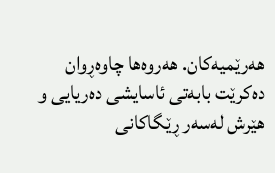هەرێمیەکان. هەروەها چاوەڕوان دەکرێت بابەتی ئاسایشی دەریایی و هێرش لەسەر ڕێگاکانی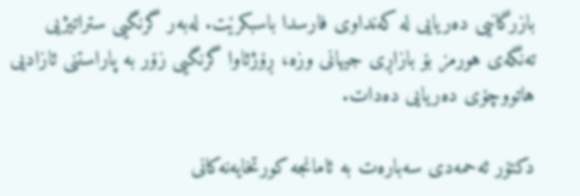بازرگانیی دەریایی لە کەنداوی فارسدا باسبکرێت. لەبەر گرنگیی ستراتیژیی تەنگەی هورمز بۆ بازاڕی جیهانی وزە، ڕۆژئاوا گرنگیی زۆر بە پاراستنی ئازادیی هاتووچۆی دەریایی دەدات.

دکتۆر ئەحمەدی سەبارەت بە ئامانجە کورتخایەنەکانی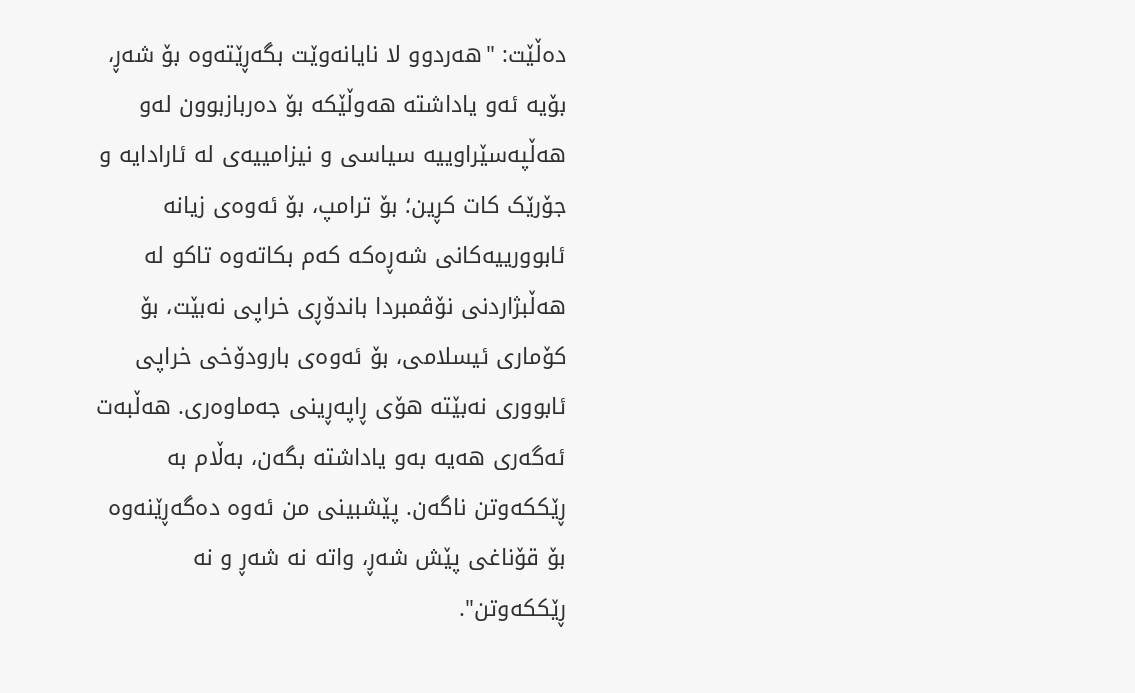دەڵێت: "هەردوو لا نایانەوێت بگەڕێتەوە بۆ شەڕ، بۆیە ئەو یاداشتە هەوڵێکە بۆ دەربازبوون لەو هەڵپەسێراوییە سیاسی و نیزامییەی لە ئارادایە و جۆرێک کات کڕین؛ بۆ ترامپ، بۆ ئەوەی زیانە ئابوورییەکانی شەڕەکە کەم بکاتەوە تاکو لە هەڵبژاردنی نۆڤمبردا باندۆڕی خراپی نەبێت، بۆ کۆماری ئیسلامی، بۆ ئەوەی بارودۆخی خراپی ئابووری نەبێتە هۆی ڕاپەڕینی جەماوەری. هەڵبەت ئەگەری هەیە بەو یاداشتە بگەن، بەڵام بە ڕێککەوتن ناگەن. پێشبینی من ئەوە دەگەڕێنەوە بۆ قۆناغی پێش شەڕ، واتە نە شەڕ و نە ڕێککەوتن".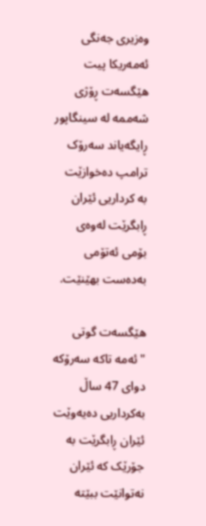وەزیری جەنگی ئەمەریکا پیت هێگسەت ڕۆژی شەممە لە سینگاپور ڕایگەیاند سەرۆک ترامپ دەخوازێت بە کرداریی ئێران ڕابگرێت لەوەی بۆمی ئەتۆمی بەدەست بهێنێت.

هێگسەت گوتی "ئەمە تاکە سەرۆکە دوای 47 ساڵ بەکرداریی دەیەوێت ئێران ڕابگرێت بە جۆرێک کە ئێران نەتوانێت ببێتە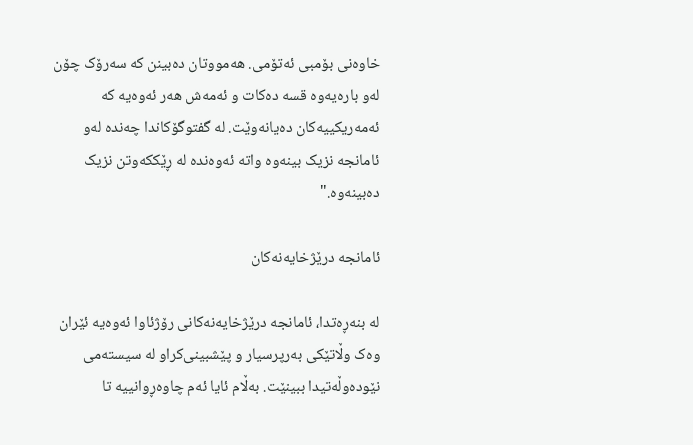خاوەنی بۆمبی ئەتۆمی. هەمووتان دەبینن کە سەرۆک چۆن لەو بارەیەوە قسە دەکات و ئەمەش هەر ئەوەیە کە ئەمەریکییەکان دەیانەوێت. لە گفتوگۆکاندا چەندە لەو ئامانجە نزیک بینەوە واتە ئەوەندە لە ڕێککەوتن نزیک دەبینەوە."

ئامانجە درێژخایەنەکان

لە بنەڕەتدا، ئامانجە درێژخایەنەکانی رۆژئاوا ئەوەیە ئێران وەک وڵاتێکی بەرپرسیار و پێشبینی‌کراو لە سیستەمی نێودەوڵەتیدا ببینێت. بەڵام ئایا ئەم چاوەڕوانییە تا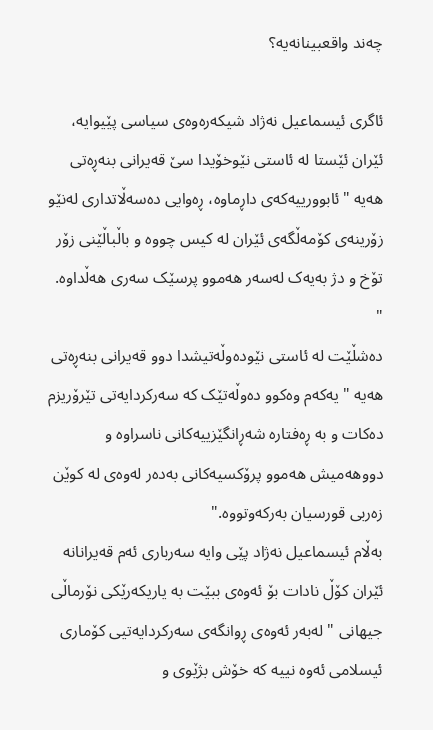چەند واقعبینانەیە؟

ئاگری ئیسماعیل نەژاد شیکەرەوەی سیاسی پێیوایە، ئێران ئێستا لە ئاستی نێوخۆیدا سێ قەیرانی بنەڕەتی هەیە "ئابوورییەکەی داڕماوە، ڕەوایی دەسەڵاتداری لەنێو زۆرینەی کۆمەڵگەی ئێران لە کیس چووە و باڵباڵێنی زۆر تۆخ و دژ بەیەک لەسەر هەموو پرسێک سەری هەڵداوە. "
دەشڵێت لە ئاستی نێودەوڵەتیشدا دوو قەیرانی بنەڕەتی هەیە " یەکەم وەکوو دەوڵەتێک کە سەرکردایەتی تێرۆریزم دەکات و بە ڕەفتارە شەڕانگێزییەکانی ناسراوە و دووهەمیش هەموو پرۆکسیەکانی بەدەر لەوەی لە کوێن زەربی قورسیان بەرکەوتووە."
بەڵام ئیسماعیل نەژاد پێی وایە سەرباری ئەم قەیرانانە ئێران کۆڵ نادات بۆ ئەوەی ببێت بە یاریکەرێکی نۆرماڵی جیهانی "لەبەر ئەوەی ڕوانگەی سەرکردایەتیی کۆماری ئیسلامی ئەوە نییە کە خۆش بژێوی و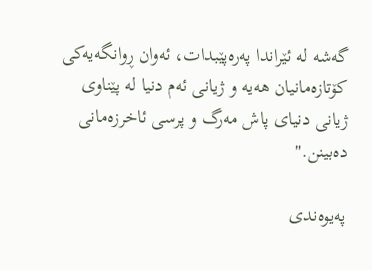گەشە لە ئێراندا پەرەپێبدات، ئەوان ڕوانگەیەکی کۆتازەمانیان هەیە و ژیانی ئەم دنیا لە پێناوی ژیانی دنیای پاش مەرگ و پرسی ئاخرزەمانی دەبینن."

پەیوەندی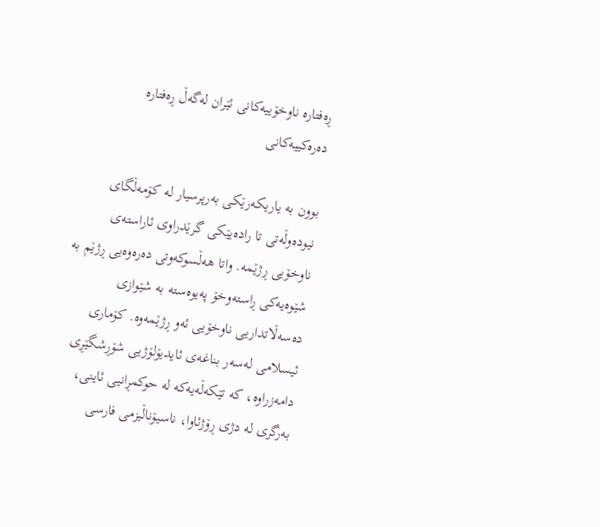ڕەفتارە ناوخۆییەکانی ئێران لەگەڵ ڕەفتارە دەرەکییەکانی

بوون بە یاریکەرێکی بەرپرسیار لە کۆمەڵگای نیودەوڵەتی تا رادەیێکی گرێدراوی ئاراستەی ناوخۆیی ڕژێمە. واتا هەڵسوکەوتی دەرەوەیی ڕژێم بە شێوەیەکی ڕاستەوخۆ پەیوەستە بە شێوازی دەسەڵاتداریی ناوخۆیی ئەو ڕژێمەوە. کۆماری ئیسلامی لەسەر بناغەی ئایدیۆلۆژیی شۆڕشگێڕی دامەزراوە، کە تێکەڵەیەکە لە حوکمڕانیی ئاینی، بەرگری لە دژی ڕۆژئاوا، ناسیۆناڵیزمی فارسی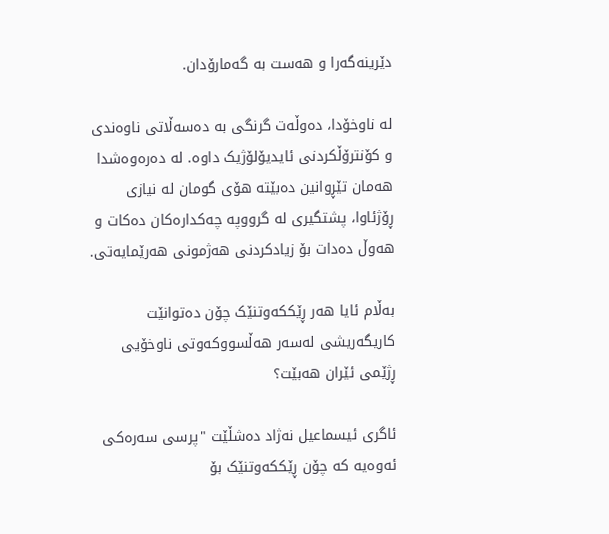دێرینەگەرا و هەست بە گەمارۆدان.

لە ناوخۆدا، دەوڵەت گرنگی بە دەسەڵاتی ناوەندی و کۆنترۆڵکردنی ئایدیۆلۆژیک داوە. لە دەرەوەشدا هەمان تێڕوانین دەبێتە هۆی گومان لە نیازی ڕۆژئاوا، پشتگیری لە گرووپە چەکدارەکان دەکات و هەوڵ دەدات بۆ زیادکردنی هەژمونی هەرێمایەتی.

بەڵام ئایا هەر ڕێککەوتنێک چۆن دەتوانێت کاریگەریشی لەسەر هەڵسووکەوتی ناوخۆیی ڕژێمی ئێران هەبێت؟

ئاگری ئیسماعیل نەژاد دەشڵێت "پرسی سەرەکی ئەوەیە کە چۆن ڕێککەوتنێک بۆ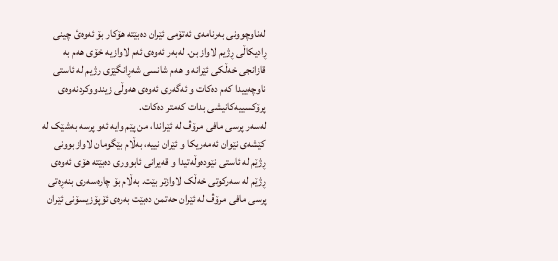لەناوچوونی بەرنامەی ئەتۆمی ئێران دەبێتە هۆکار بۆ ئەوەئ چینی ڕادیکاڵی ڕژیم لاواز بن. لەبەر ئەوەی ئەم لاوازیە خۆی هەم بە قازانجی خەڵکی ئێرانە و هەم شانسی شەڕانگێزی رژیم لە ئاستی ناوچەییدا کەم دەکات و ئەگەری ئەوەی هەوڵی زیندووکردنەوەی پرۆکسییەکانیشی بدات کەمتر دەکات.
لەسەر پرسی مافی مرۆڤ لە ئێراندا، من پێم وایە ئەو پرسە بەشێک لە کێشەی نێوان ئەمەریکا و ئێران نییە، بەڵام بێگومان لاوازبوونی ڕژێم لە ئاستی نێودەوڵەتیدا و قەیرانی ئابووری دەبێتە هۆی ئەوەی ڕژێم لە سەرکوتی خەڵک لاوازتر بێت. بەڵام بۆ چارەسەری بنەڕەتی پرسی مافی مرۆڤ لە ئێران حەتمن دەبێت بەرەی ئۆپۆزیسۆنی ئێران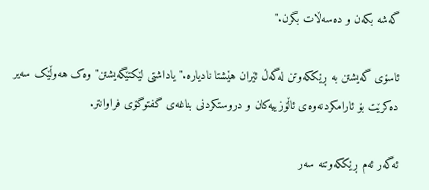گەشە بکەن و دەسەڵات بگرن."

ئاسۆی گەیشتن بە ڕێککەوتن لەگەڵ ئێران هێشتا نادیارە."یاداشتی لێکتێگەیشتن" وەک هەوڵێک سەیر دەکرێت بۆ ئارامکردنەوەی ئاڵۆزییەکان و دروستکردنی بناغەی گفتوگۆی فراوانتر.

ئەگەر ئەم ڕێککەوتنە سەر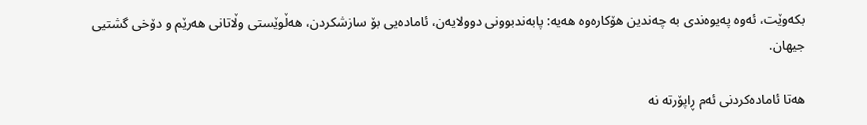بکەوێت، ئەوە پەیوەندی بە چەندین هۆکارەوە هەیە: پابەندبوونی دوولایەن، ئامادەیی بۆ سازشکردن، هەڵوێستی وڵاتانی هەرێم و دۆخی گشتیی جیهان.

هەتا ئامادەکردنی ئەم ڕاپۆرتە نە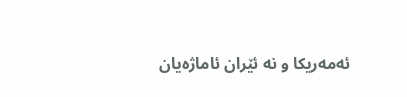ئەمەریکا و نە ئێران ئاماژەیان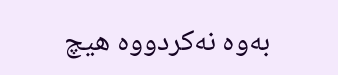بەوە نەکردووە هیچ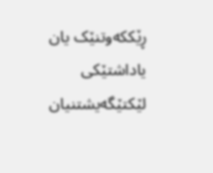ڕێککەوتنێک یان یاداشتێکی لێکتێگەیشتنیان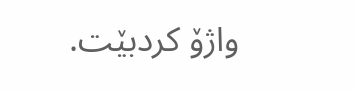واژۆ کردبێت.